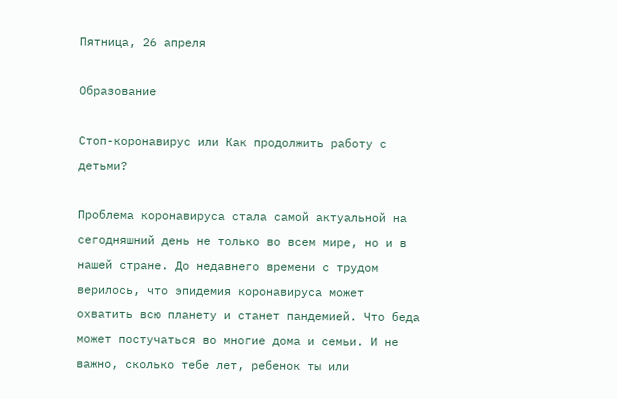Пятница, 26 апреля

Образование

Стоп-коронавирус или Как продолжить работу с детьми?

Проблема коронавируса стала самой актуальной на сегодняшний день не только во всем мире, но и в нашей стране. До недавнего времени с трудом верилось, что эпидемия коронавируса может охватить всю планету и станет пандемией. Что беда может постучаться во многие дома и семьи. И не важно, сколько тебе лет, ребенок ты или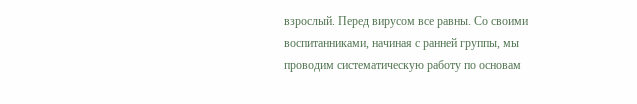взрослый. Перед вирусом все равны. Со своими воспитанниками, начиная с ранней группы, мы проводим систематическую работу по основам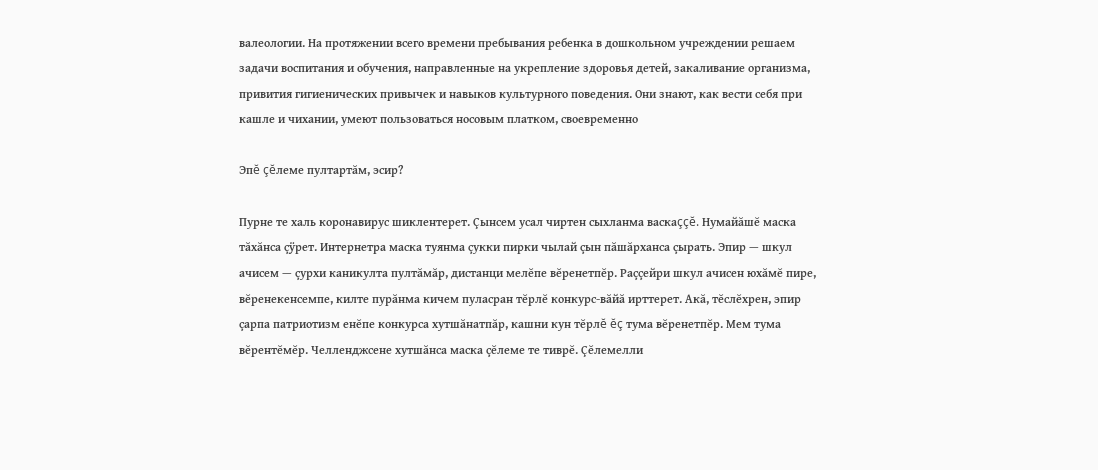валеологии. На протяжении всего времени пребывания ребенка в дошкольном учреждении решаем задачи воспитания и обучения, направленные на укрепление здоровья детей, закаливание организма, привития гигиенических привычек и навыков культурного поведения. Они знают, как вести себя при кашле и чихании, умеют пользоваться носовым платком, своевременно

Эпĕ çĕлеме пултартăм, эсир?

Пурне те халь коронавирус шиклентерет. Çынсем усал чиртен сыхланма васкаççĕ. Нумайăшĕ маска тăхăнса çÿрет. Интернетра маска туянма çукки пирки чылай çын пăшăрханса çырать. Эпир — шкул ачисем — çурхи каникулта пултăмăр, дистанци мелĕпе вĕренетпĕр. Раççейри шкул ачисен юхăмĕ пире, вĕренекенсемпе, килте пурăнма кичем пуласран тĕрлĕ конкурс-вăйă ирттерет. Акă, тĕслĕхрен, эпир çарпа патриотизм енĕпе конкурса хутшăнатпăр, кашни кун тĕрлĕ ĕç тума вĕренетпĕр. Мем тума вĕрентĕмĕр. Челленджсене хутшăнса маска çĕлеме те тиврĕ. Çĕлемелли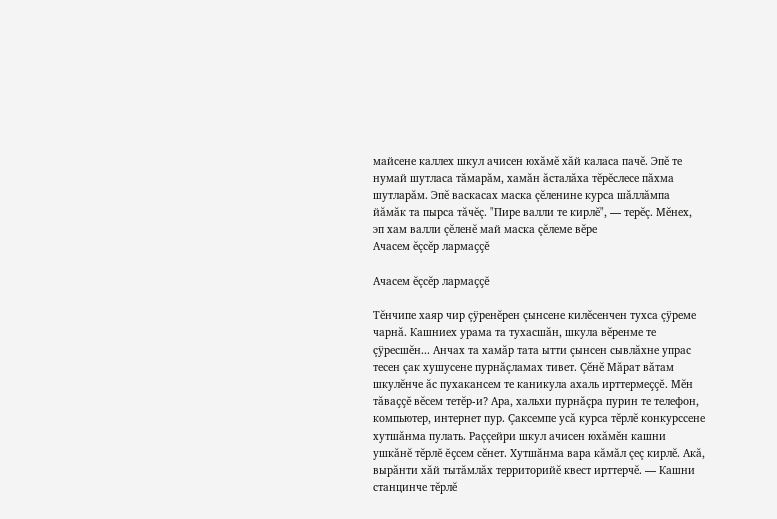майсене каллех шкул ачисен юхăмĕ хăй каласа пачĕ. Эпĕ те нумай шутласа тăмарăм, хамăн ăсталăха тĕрĕслесе пăхма шутларăм. Эпĕ васкасах маска çĕленине курса шăллăмпа йăмăк та пырса тăчĕç. "Пире валли те кирлĕ", — терĕç. Мĕнех, эп хам валли çĕленĕ май маска çĕлеме вĕре
Ачасем ĕçсĕр лармаççĕ

Ачасем ĕçсĕр лармаççĕ

Тĕнчипе хаяр чир çÿренĕрен çынсене килĕсенчен тухса çÿреме чарнă. Кашниех урама та тухасшăн, шкула вĕренме те çÿресшĕн... Анчах та хамăр тата ытти çынсен сывлăхне упрас тесен çак хушусене пурнăçламах тивет. Çĕнĕ Мăрат вăтам шкулĕнче ăс пухакансем те каникула ахаль ирттермеççĕ. Мĕн тăваççĕ вĕсем тетĕр-и? Ара, хальхи пурнăçра пурин те телефон, компьютер, интернет пур. Çаксемпе усă курса тĕрлĕ конкурссене хутшăнма пулать. Раççейри шкул ачисен юхăмĕн кашни ушкăнĕ тĕрлĕ ĕçсем сĕнет. Хутшăнма вара кăмăл çеç кирлĕ. Акă, вырăнти хăй тытăмлăх территорийĕ квест ирттерчĕ. — Кашни станцинче тĕрлĕ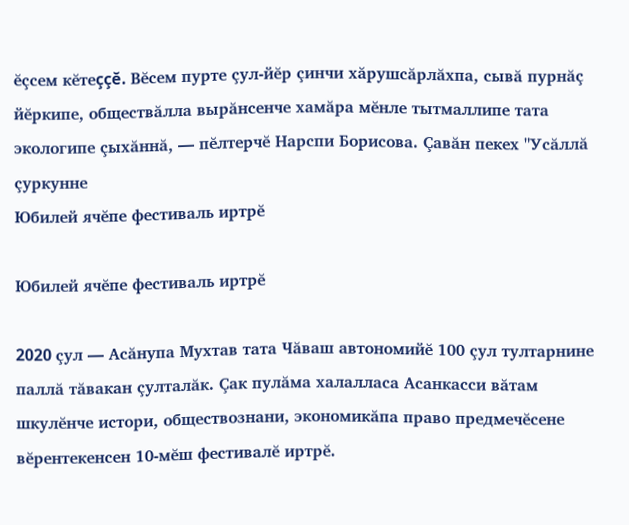ĕçсем кĕтеççĕ. Вĕсем пурте çул-йĕр çинчи хăрушсăрлăхпа, сывă пурнăç йĕркипе, обществăлла вырăнсенче хамăра мĕнле тытмаллипе тата экологипе çыхăннă, — пĕлтерчĕ Нарспи Борисова. Çавăн пекех "Усăллă çуркунне
Юбилей ячĕпе фестиваль иртрĕ

Юбилей ячĕпе фестиваль иртрĕ

2020 çул — Асăнупа Мухтав тата Чăваш автономийĕ 100 çул тултарнине паллă тăвакан çулталăк. Çак пулăма халалласа Асанкасси вăтам шкулĕнче истори, обществознани, экономикăпа право предмечĕсене вĕрентекенсен 10-мĕш фестивалĕ иртрĕ.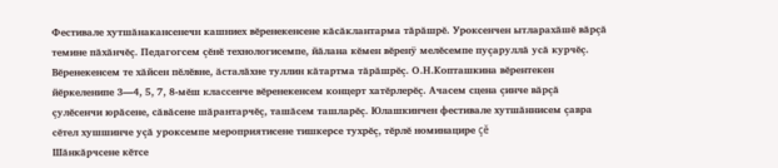Фестивале хутшăнакансенечн кашниех вĕренекенсене кăсăклантарма тăрăшрĕ. Уроксенчен ытларахăшĕ вăрçă темине пăхăнчĕç. Педагогсем çĕнĕ технологисемпе, йăлана кĕмен вĕренÿ мелĕсемпе пуçаруллă усă курчĕç. Вĕренекенсем те хăйсен пĕлĕвне, ăсталăхне туллин кăтартма тăрăшрĕç. О.Н.Копташкина вĕрентекен йĕркеленипе 3—4, 5, 7, 8-мĕш классенче вĕренекенсем концерт хатĕрлерĕç. Ачасем сцена çинче вăрçă çулĕсенчи юрăсене, сăвăсене шăрантарчĕç, ташăсем ташларĕç. Юлашкинчен фестивале хутшăннисем çавра сĕтел хушшинче уçă уроксемпе мероприятисене тишкерсе тухрĕç, тĕрлĕ номинацире çĕ
Шăнкăрчсене кĕтсе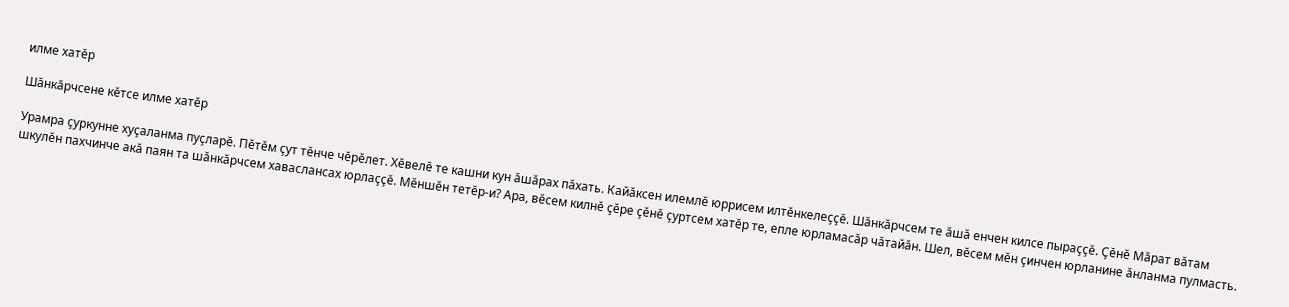илме хатĕр

Шăнкăрчсене кĕтсе илме хатĕр

Урамра çуркунне хуçаланма пуçларĕ. Пĕтĕм çут тĕнче чĕрĕлет. Хĕвелĕ те кашни кун ăшăрах пăхать. Кайăксен илемлĕ юррисем илтĕнкелеççĕ. Шăнкăрчсем те ăшă енчен килсе пыраççĕ. Çĕнĕ Мăрат вăтам шкулĕн пахчинче акă паян та шăнкăрчсем хаваслансах юрлаççĕ. Мĕншĕн тетĕр-и? Ара, вĕсем килнĕ çĕре çĕнĕ çуртсем хатĕр те, епле юрламасăр чăтайăн. Шел, вĕсем мĕн çинчен юрланине ăнланма пулмасть.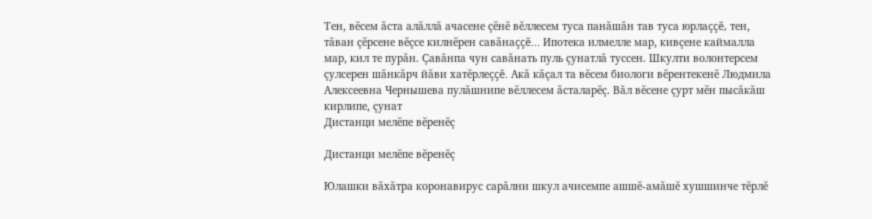Тен, вĕсем ăста алăллă ачасене çĕнĕ вĕллесем туса панăшăн тав туса юрлаççĕ, тен, тăван çĕрсене вĕçсе килнĕрен савăнаççĕ... Ипотека илмелле мар, кивçене каймалла мар, кил те пурăн. Çавăнпа чун савăнать пуль çунатлă туссен. Шкулти волонтерсем çулсерен шăнкăрч йăви хатĕрлеççĕ. Акă кăçал та вĕсем биологи вĕрентекенĕ Людмила Алексеевна Чернышева пулăшнипе вĕллесем ăсталарĕç. Вăл вĕсене çурт мĕн пысăкăш кирлипе, çунат
Дистанци мелĕпе вĕренĕç

Дистанци мелĕпе вĕренĕç

Юлашки вăхăтра коронавирус сарăлни шкул ачисемпе ашшĕ-амăшĕ хушшинче тĕрлĕ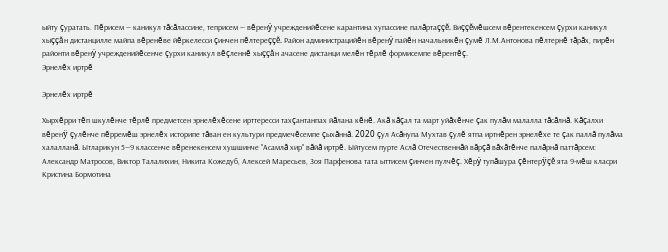ыйту çуратать. Пĕрисем — каникул тăсăлассине, теприсем — вĕренÿ учрежденийĕсене карантина хупассине палăртаççĕ. Виççĕмĕшсем вĕрентекенсем çурхи каникул хыççăн дистанцилле майпа вĕренĕве йĕркелесси çинчен пĕлтереççĕ. Район администрацийĕн вĕренÿ пайĕн начальникĕн çумĕ Л.М.Антонова пĕлтернĕ тăрăх, пирĕн районти вĕренÿ учрежденийĕсенче çурхи каникул вĕçленнĕ хыççăн ачасене дистанци мелĕн тĕрлĕ формисемпе вĕрентĕç.
Эрнелĕх иртрĕ

Эрнелĕх иртрĕ

Хырхĕрри тĕп шкулĕнче тĕрлĕ предметсен эрнелĕхĕсене ирттересси тахçантанпах йăлана кĕнĕ. Акă кăçал та март уйăхĕнче çак пулăм малалла тăсăлнă. Кăçалхи вĕренÿ çулĕнче пĕрремĕш эрнелĕх историпе тăван ен культури предмечĕсемпе çыхăннă. 2020 çул Асăнупа Мухтав çулĕ ятпа иртнĕрен эрнелĕхе те çак паллă пулăма халалланă. Ытларикун 5—9 классенче вĕренекенсем хушшинче "Асамлă хир" вăйă иртрĕ. Ыйтусем пурте Аслă Отечественнăй вăрçă вăхăтĕнче палăрнă паттăрсем: Александр Матросов, Виктор Талалихин, Никита Кожедуб, Алексей Маресьев, Зоя Парфенова тата ыттисем çинчен пулчĕç. Хĕрÿ тупăшура çĕнтерÿçĕ ята 9-мĕш класри Кристина Бормотина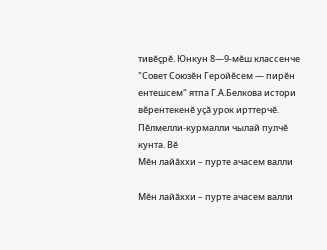тивĕçрĕ. Юнкун 8—9-мĕш классенче "Совет Союзĕн Геройĕсем — пирĕн ентешсем" ятпа Г.А.Белкова истори вĕрентекенĕ уçă урок ирттерчĕ. Пĕлмелли-курмалли чылай пулчĕ кунта. Вĕ
Мĕн лайăххи – пурте ачасем валли

Мĕн лайăххи – пурте ачасем валли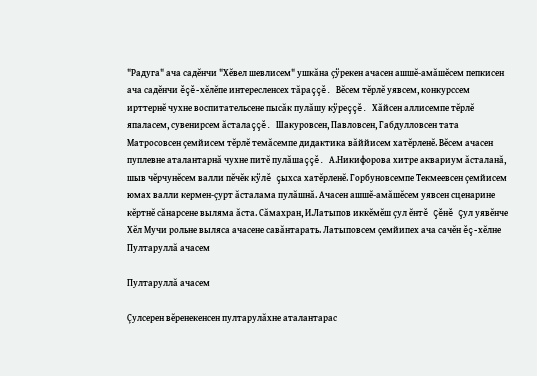"Радуга" ача садĕнчи "Хĕвел шевлисем" ушкăна çÿрекен ачасен ашшĕ-амăшĕсем пепкисен ача садĕнчи ĕçĕ-хĕлĕпе интересленсех тăраççĕ. Вĕсем тĕрлĕ уявсем, конкурссем ирттернĕ чухне воспитательсене пысăк пулăшу кÿреççĕ. Хăйсен аллисемпе тĕрлĕ япаласем, сувенирсем ăсталаççĕ. Шакуровсен, Павловсен, Габдулловсен тата Матросовсен çемйисем тĕрлĕ темăсемпе дидактика вăййисем хатĕрленĕ. Вĕсем ачасен пуплевне аталантарнă чухне питĕ пулăшаççĕ. А.Никифорова хитре аквариум ăсталанă, шыв чĕрчунĕсем валли пĕчĕк кÿлĕ çыхса хатĕрленĕ. Горбуновсемпе Текмеевсен çемйисем юмах валли кермен-çурт ăсталама пулăшнă. Ачасен ашшĕ-амăшĕсем уявсен сценарине кĕртнĕ сăнарсене выляма ăста. Сăмахран, И.Латыпов иккĕмĕш çул ĕнтĕ Çĕнĕ Çул уявĕнче Хĕл Мучи рольне выляса ачасене савăнтарать. Латыповсем çемйипех ача сачĕн ĕç-хĕлне
Пултаруллă ачасем

Пултаруллă ачасем

Çулсерен вĕренекенсен пултарулăхне аталантарас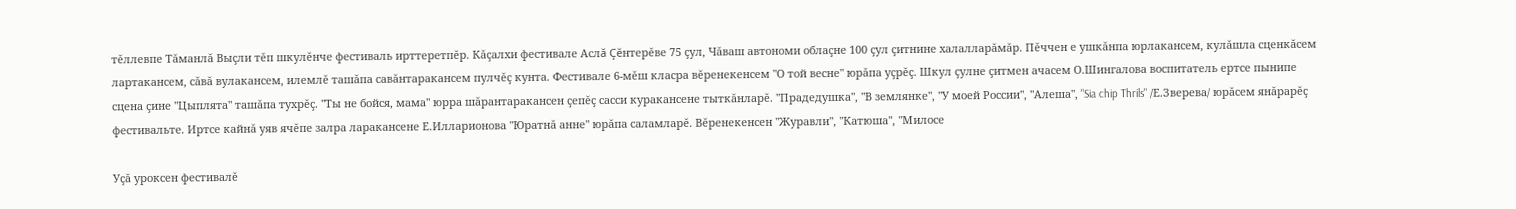тĕллевпе Тăманлă Выçли тĕп шкулĕнче фестиваль ирттеретпĕр. Кăçалхи фестивале Аслă Çĕнтерĕве 75 çул, Чăваш автономи облаçне 100 çул çитнине халалларăмăр. Пĕччен е ушкăнпа юрлакансем, кулăшла сценкăсем лартакансем, сăвă вулакансем, илемлĕ ташăпа савăнтаракансем пулчĕç кунта. Фестивале 6-мĕш класра вĕренекенсем "О той весне" юрăпа уçрĕç. Шкул çулне çитмен ачасем О.Шингалова воспитатель ертсе пынипе сцена çине "Цыплята" ташăпа тухрĕç. "Ты не бойся, мама" юрра шăрантаракансен çепĕç сасси куракансене тыткăнларĕ. "Прадедушка", "В землянке", "У моей России", "Алеша", "Sia chip Thrils" /Е.Зверева/ юрăсем янăрарĕç фестивальте. Иртсе кайнă уяв ячĕпе залра ларакансене Е.Илларионова "Юратнă анне" юрăпа саламларĕ. Вĕренекенсен "Журавли", "Катюша", "Милосе

Уçă уроксен фестивалĕ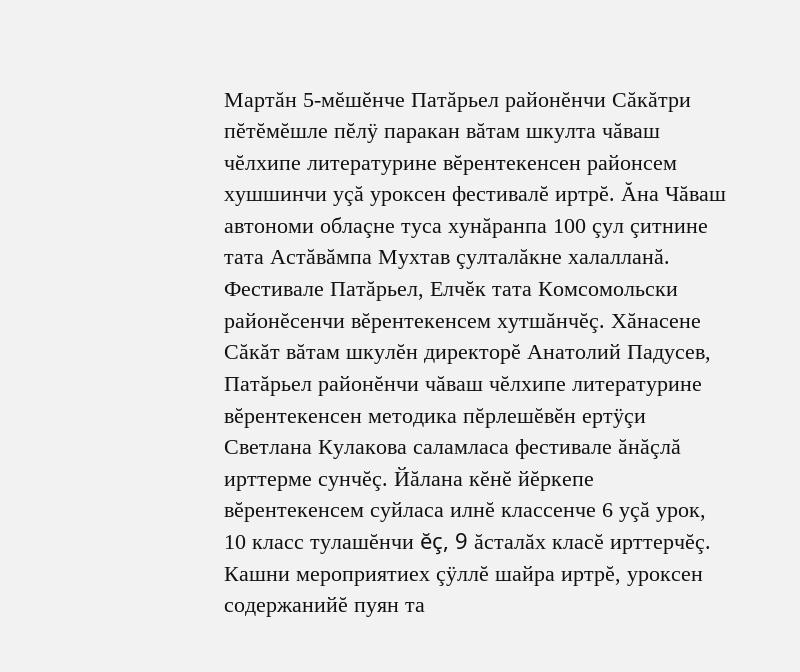Мартăн 5-мĕшĕнче Патăрьел районĕнчи Сăкăтри пĕтĕмĕшле пĕлÿ паракан вăтам шкулта чăваш чĕлхипе литературине вĕрентекенсен районсем хушшинчи уçă уроксен фестивалĕ иртрĕ. Ăна Чăваш автономи облаçне туса хунăранпа 100 çул çитнине тата Астăвăмпа Мухтав çулталăкне халалланă. Фестивале Патăрьел, Елчĕк тата Комсомольски районĕсенчи вĕрентекенсем хутшăнчĕç. Хăнасене Сăкăт вăтам шкулĕн директорĕ Анатолий Падусев, Патăрьел районĕнчи чăваш чĕлхипе литературине вĕрентекенсен методика пĕрлешĕвĕн ертÿçи Светлана Кулакова саламласа фестивале ăнăçлă ирттерме сунчĕç. Йăлана кĕнĕ йĕркепе вĕрентекенсем суйласа илнĕ классенче 6 уçă урок, 10 класс тулашĕнчи ĕç, 9 ăсталăх класĕ ирттерчĕç. Кашни мероприятиех çÿллĕ шайра иртрĕ, уроксен содержанийĕ пуян та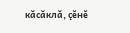кăсăклă, çĕнĕ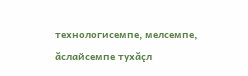технологисемпе, мелсемпе, ăслайсемпе тухăçл